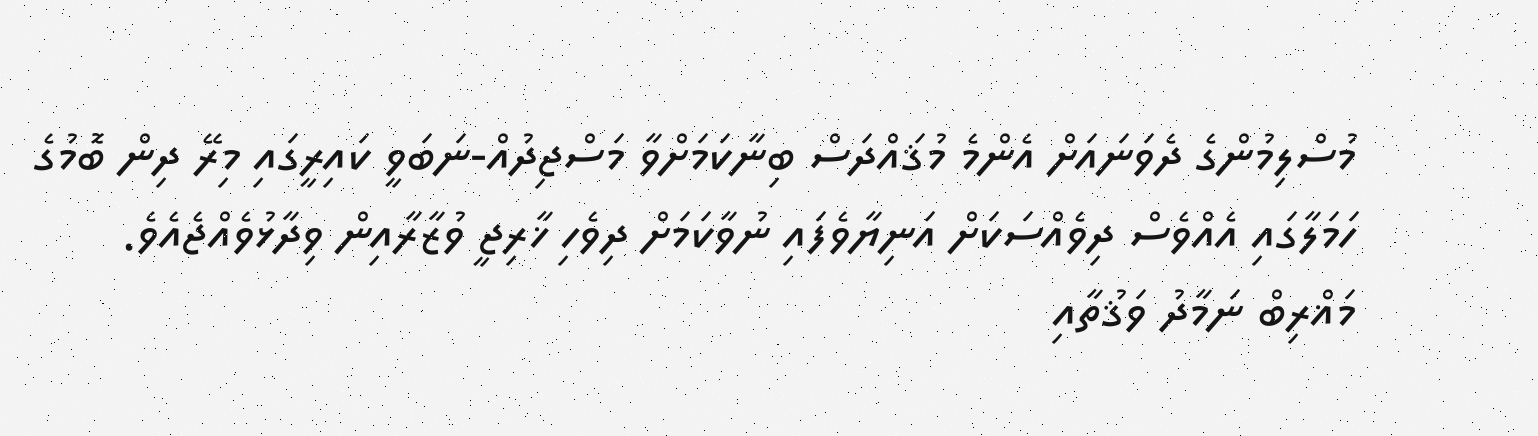މުސްލިމުންގެ ދެވަނައަށް އެންމެ މުޤައްދަސް ބިނާކަމަށްވާ މަސްޖިދުއް-ނަބަވީ ކައިރީގައި މިރޭ ދިން ބޮމުގެ ހަމަލާގައި އެއްވެސް ދިވެއްސަކަށް އަނިޔާވެފައި ނުވާކަމަށް ދިވެހި ޚާރިޖީ ވުޒާރާއިން ވިދާޅުވެއްޖެއެވެ.
މަޣްރިބް ނަމާދު ވަޤުތާއި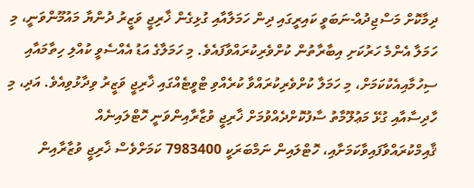ދިމާކޮށް މަސްޖިދުއް-ނަބަވީ ކައިރީގައި ދިން ހަމަލާއާއި ގުޅިގެން ޚާރިޖީ ވަޒީރު ދުންޔާ މައުމޫންވަނީ، މި ހަމަލާ އެންމެ ހަރުކަށި އިބާރާތުން ކުށްވެރިކުރައްވާފައެވެ. މި ހަމަލާގެ އަޑު އެއްސެވީ ކުއްލި ހިތާމައާއި ސިހުމާއިއެކުކަމަށް، މި ހަމަލާ ކުށްވެރިކުރައްވާ ކުރެއްވި ޓްވީޓެއްގައި ޚާރިޖީ ވަޒީރު ވިދާޅުވިއެވެ. އަދި، މި ހާދިސާއާއި ގުޅޭ މަޢުލޫމާތު ސާފުކޮށްދެއްވުމަށް ޚާރިޖީ ވުޒާރާއިންވަނީ ހޮޓްލައިނެއް ޤާއިމްކުރައްވާފައިވާކަމަށާއި، ހޮޓްލައިން ނަމްބަރަކީ 7983400 ކަމަށްވެސް ޚާރިޖީ ވުޒާރާއިން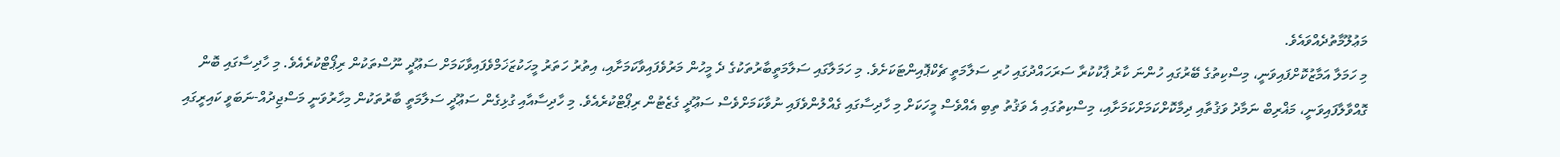މަޢުލޫމާތުދެއްވައެވެ.
މި ހަމަލާ އަމާޒުކޮށްފައިވަނީ، މިސްކިތުގެ ބޭރުގައި ހުންނަ ކާރު ޕާކުކުރާ ސަރަހައްދުގައި ހުރި ސަލާމަތީ ޗެކްޕޮއިންޓަކަށެވެ. މި ހަމަލާގައި ސަލާމަތީބާރުތަކުގެ ދެ މީހުން މަރުވެފައިވާކަމަށާއި، އިތުރު ހަތަރު މީހަކުޒަޚަމްވެފައިވާކަމަށް ސަޢޫދީ ނޫސްތަކުން ރިޕޯޓްކުރެއެވެ. މި ހާދިސާގައި ބޮން ގޮއްވާލާފައިވަނީ، މަޣްރިބް ނަމާދު ވަޤުތާއި ދިމާކޮށްކަމަށްކަމަށާއި، މިސްކިތުގައި އެ ވަޤުތު ތިބި އެއްވެސް މީހަކަށް މި ހާދިސާގައި ގެއްލުންވެފައި ނުވާކަމަށްވެސް ސަޢޫދީ ގެޒެޓުން ރިޕޯޓްކުރެއެވެ. މި ހާދިސާއާއި ގުޅިގެން ސަޢޫދީ ސަލާމަތީ ބާރުތަކުން މިހާރުވަނީ މަސްޖިދުއް-ނަބަވީ ކައިރީގައި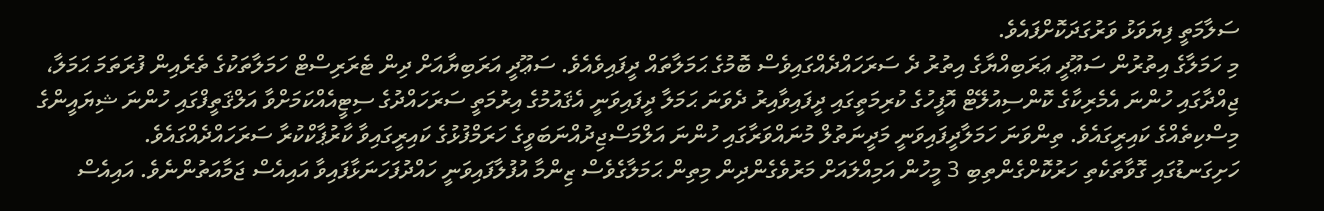ސަލާމަތީ ފިޔަވަޅު ވަރުގަދަކޮށްފައެވެ.
މި ހަމަލާގެ އިތުރުން ސަޢޫދީ ޢަރަބިއްޔާގެ އިތުރު ދެ ސަރަހައްދެއްގައިވެސް ބޮމުގެ ޙަމަލާތައް ދީފައިވެއެވެ. ސަޢޫދީ އަރަބިޔާއަށް ދިން ޓެރަރިސްޓް ހަމަލާތަކުގެ ތެރެއިން ފުރަތަމަ ޙަމަލާ، ޖިއްދާގައި ހުންނަ އެމެރިކާގެ ކޮންސިއުލޭޓް އޮފީހުގެ ކުރިމަތީގައި ދީފައިވާއިރު ދެވަނަ ޙަމަލާ ދީފައިވަނީ އެޤައުމުގެ އިރުމަތީ ސަރަހައްދުގެ ސިޓީއެއްކަމަށްވާ އަލްޤަތީފްގައި ހުންނަ ޝިޔައީންގެ މިސްކިތެއްގެ ކައިރީގައެވެ. ތިންވަނަ ހަމަލާދީފައިވަނީ މަދީނަތުލް މުނައްވަރާގައި ހުންނަ އަލްމަސްޖިދުއްނަބަވީގެ ހަރަމްފުޅުގެ ކައިރީގައިވާ ކާރުޕާކްކުރާ ސަރަހައްދެއްގައެވެ.
ހަށިގަނޑުގައި ގޮވާތަކެތި ހަރުކޮށްގެންތިބި 3 މީހުން އަމިއްލައަށް މަރުވެގެންދިން މިތިން ޙަމަލާގެވެސް ޒިންމާ އުފުލާފައިވަނީ ހައްދުފަހަނަޅާފައިވާ އައިއެސް ޖަމާއަތުންނެވެ. އައިއެސް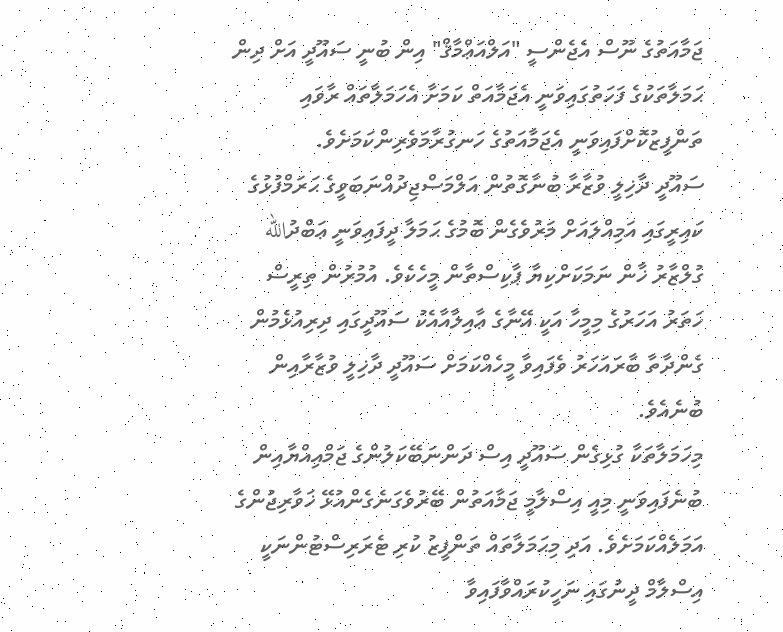ޖަމާއަތުގެ ނޫސް އެޖެންސީ "އަލްއަޢްމާޤް" އިން ބުނީ ސައޫދީ އަށް ދިން ޙަމަލާތަކުގެ ފަހަތުގައިވަނީ އެޖަމާއަތް ކަމަށާ އެހަމަލާތައް ރާވައި ތަންފީޒުކޮށްފައިވަނީ އެޖަމާއަތުގެ ހަނގުރާމަވެރިންކަމަށެވެ.
ސައޫދީ ދާޚިލީ ވުޒާރާ ބުނާގޮތުން އަލްމަސްޖިދުއްނަބަވީގެ ޙަރަމްފުޅުގެ ކައިރީގައި އަމިއްލައަށް މަރުވެގެން ބޮމުގެ ޙަމަލާ ދީފައިވަނީ ޢަބްދުالله ގުލްޒާރު ޚާން ނަމަކަށްކިޔާ ޕާކިސްތާން މީހެކެވެ. އުމުރުން ތިރީސް ހަތަރު އަހަރުގެ މިމީހާ އަކީ އޭނާގެ ޢާއިލާއާއެކު ސައޫދީގައި ދިރިއުޅެމުން ގެންދާތާ ބާރައަހަރު ވެފައިވާ މީހެއްކަމަށް ސައޫދީ ދާޚިލީ ވުޒާރާއިން ބުނެއެވެ.
މިހަމަލާތަކާ ގުޅިގެން ސައޫދީ އިސް ދަންނަބޭކަލުންގެ ޖަމްއިއްޔާއިން ބުނެފައިވަނީ މިއީ އިސްލާމީ ޖަމާއަތުން ބޭރުވެގަނެގެންއުޅޭ ޚަވާރިޖުންގެ އަމަލެއްކަމަށެވެ. އަދި މިޙަމަލާތައް ތަންފީޒު ކުރި ޓެރަރިސްޓުންނަކީ އިސްލާމް ދީނުގައި ނަހީކުރައްވާފައިވާ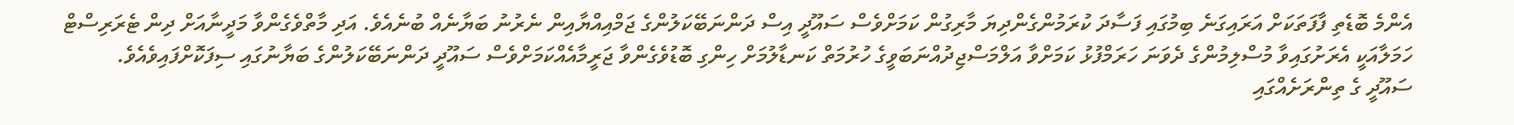އެންމެ ބޮޑެތި ފާފަތަކަށް އަރައިގަނެ ބިމުގައި ފަސާދަ ކުރަމުންގެންދިޔަ މާރިގުން ކަމަށްވެސް ސައޫދީ އިސް ދަންނަބޭކަލުންގެ ޖަމްއިއްޔާއިން ނެރުނު ބަޔާނެއް ބުނެއެވެ. އަދި މާތްވެގެންވާ މަދީނާއަށް ދިން ޓެރަރިސްޓް ހަމަލާއަކީ އެރަށުގައިވާ މުސްލިމުންގެ ދެވަނަ ހަރަމްފުޅު ކަމަށްވާ އަލްމަސްޖިދުއްނަބަވީގެ ހުރުމަތް ކަނޑާލުމަށް ހިންގި ބޮޑުވެގެންވާ ޖަރީމާއެއްކަމަށްވެސް ސައޫދީ ދަންނަބޭކަލުންގެ ބަޔާނުގައި ސިފަކޮށްފައިވެއެވެ.
ސައޫދީ ގެ ތިންރަށެއްގައި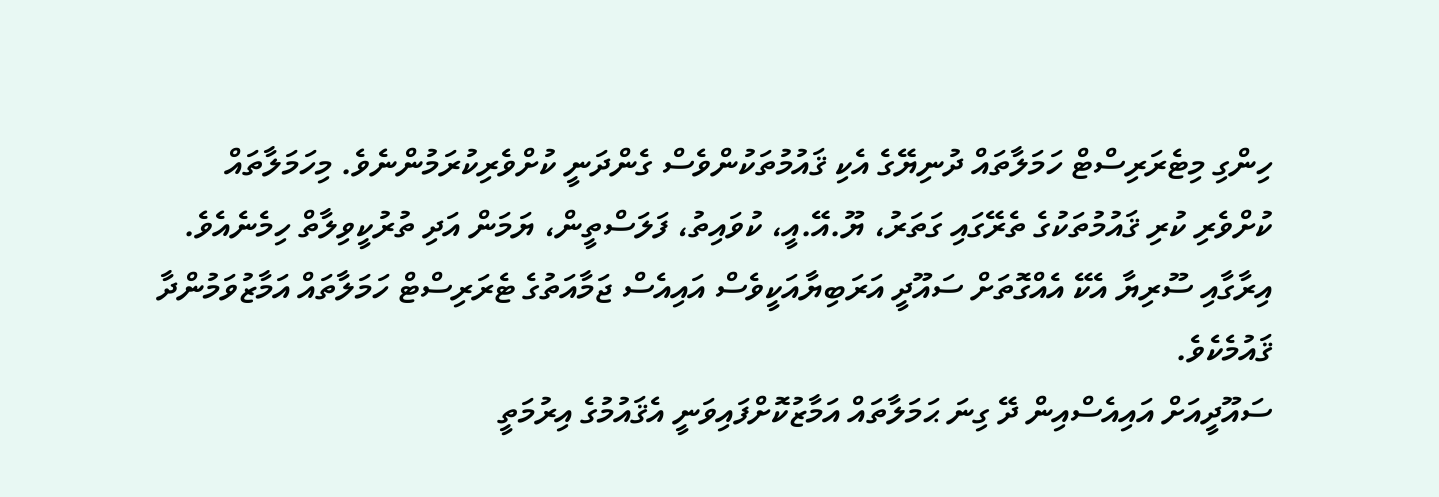ހިންގި މިޓެރަރިސްޓް ހަމަލާތައް ދުނިޔޭގެ އެކި ޤައުމުތަކުންވެސް ގެންދަނީ ކުށްވެރިކުރަމުންނެވެ. މިހަމަލާތައް ކުށްވެރި ކުރި ޤައުމުތަކުގެ ތެރޭގައި ގަތަރު، ޔޫ.އޭ.އީ، ކުވައިތު، ފަލަސްތީން، ޔަމަން އަދި ތުރުކީވިލާތް ހިމެނެއެވެ. އިރާގާއި ސޫރިޔާ އެކޭ އެއްގޮތަށް ސައޫދީ އަރަބިޔާއަކީވެސް އައިއެސް ޖަމާއަތުގެ ޓެރަރިސްޓް ހަމަލާތައް އަމާޒުވަމުންދާ ޤައުމެކެވެ.
ސައޫދީއަށް އައިއެސްއިން ދޭ ގިނަ ޙަމަލާތައް އަމާޒުކޮށްފައިވަނީ އެޤައުމުގެ އިރުމަތީ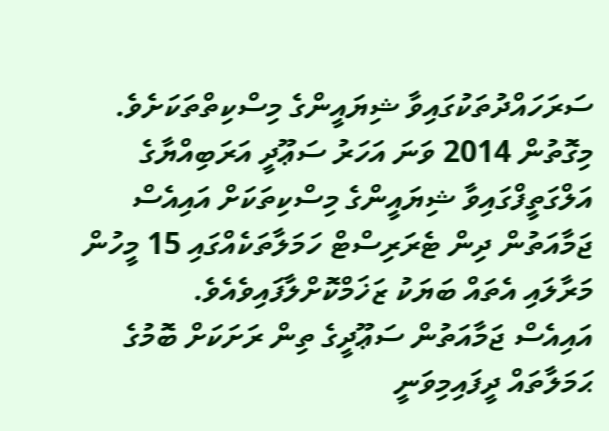ސަރަހައްދުތަކުގައިވާ ޝިޔައީންގެ މިސްކިތްތަކަށެވެ. މިގޮތުން 2014 ވަނަ އަހަރު ސަޢޫދީ އަރަބިއްޔާގެ އަލްގަތީފްގައިވާ ޝިޔައީންގެ މިސްކިތަކަށް އައިއެސް ޖަމާއަތުން ދިން ޓެރަރިސްޓް ހަމަލާތަކެއްގައި 15 މީހުން މަރާލައި އެތައް ބަޔަކު ޒަޚަމްކޮށްލާފައިވެއެވެ.
އައިއެސް ޖަމާއަތުން ސަޢޫދީގެ ތިން ރަށަކަށް ބޮމުގެ ޙަމަލާތައް ދީފައިމިވަނީ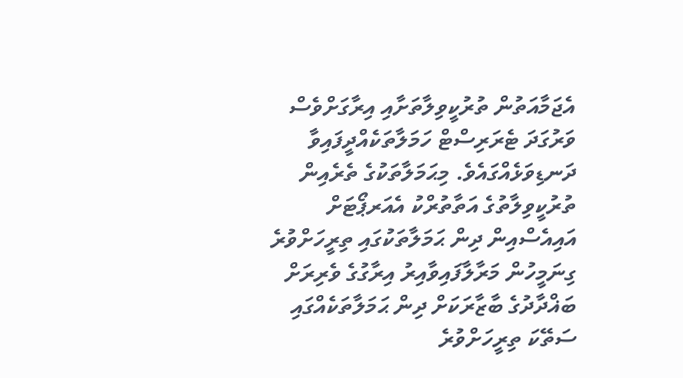އެޖަމާއަތުން ތުރުކީވިލާތަށާއި އިރާގަށްވެސް ވަރުގަދަ ޓެރަރިސްޓް ހަމަލާތަކެއްދީފައިވާ ދަނޑިވަޅެއްގައެވެ. މިޙަމަލާތަކުގެ ތެރެއިން ތުރުކީވިލާތުގެ އަތާތުރްކު އެއަރޕޯޓަށް އައިއެސްއިން ދިން ޙަމަލާތަކުގައި ތިރީހަށްވުރެ ގިނަމީހުން މަރާލާފައިވާއިރު އިރާގުގެ ވެރިރަށް ބަޣްދާދުގެ ބާޒާރަކަށް ދިން ޙަމަލާތަކެއްގައި ސަތޭކަ ތިރީހަށްވުރެ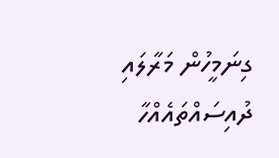ގިނަމީހުން މަރާލައި ދުއިސައްތައެއްހާ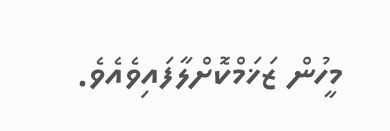މީހުން ޒަޚަމްކޮށްލާފައިވެއެވެ.